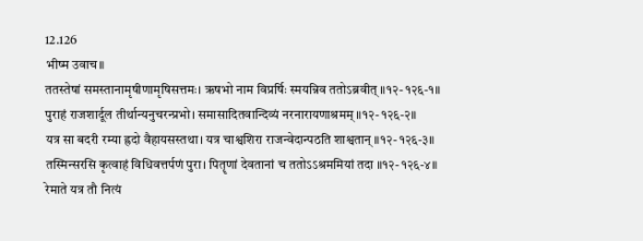12.126
भीष्म उवाच॥
ततस्तेषां समस्तानामृषीणामृषिसत्तमः। ऋषभो नाम विप्रर्षिः स्मयन्निव ततोऽब्रवीत् ॥१२-१२६-१॥
पुराहं राजशार्दूल तीर्थान्यनुचरन्प्रभो। समासादितवान्दिव्यं नरनारायणाश्रमम् ॥१२-१२६-२॥
यत्र सा बदरी रम्या ह्रदो वैहायसस्तथा। यत्र चाश्वशिरा राजन्वेदान्पठति शाश्वतान् ॥१२-१२६-३॥
तस्मिन्सरसि कृत्वाहं विधिवत्तर्पणं पुरा। पितॄणां देवतानां च ततोऽऽश्रममियां तदा ॥१२-१२६-४॥
रेमाते यत्र तौ नित्यं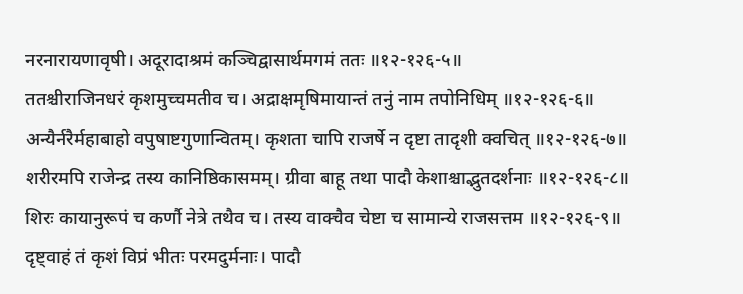नरनारायणावृषी। अदूरादाश्रमं कञ्चिद्वासार्थमगमं ततः ॥१२-१२६-५॥
ततश्चीराजिनधरं कृशमुच्चमतीव च। अद्राक्षमृषिमायान्तं तनुं नाम तपोनिधिम् ॥१२-१२६-६॥
अन्यैर्नरैर्महाबाहो वपुषाष्टगुणान्वितम्। कृशता चापि राजर्षे न दृष्टा तादृशी क्वचित् ॥१२-१२६-७॥
शरीरमपि राजेन्द्र तस्य कानिष्ठिकासमम्। ग्रीवा बाहू तथा पादौ केशाश्चाद्भुतदर्शनाः ॥१२-१२६-८॥
शिरः कायानुरूपं च कर्णौ नेत्रे तथैव च। तस्य वाक्चैव चेष्टा च सामान्ये राजसत्तम ॥१२-१२६-९॥
दृष्ट्वाहं तं कृशं विप्रं भीतः परमदुर्मनाः। पादौ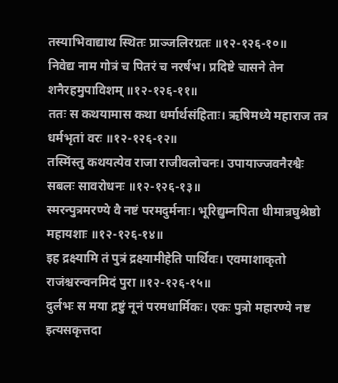तस्याभिवाद्याथ स्थितः प्राञ्जलिरग्रतः ॥१२-१२६-१०॥
निवेद्य नाम गोत्रं च पितरं च नरर्षभ। प्रदिष्टे चासने तेन शनैरहमुपाविशम् ॥१२-१२६-११॥
ततः स कथयामास कथा धर्मार्थसंहिताः। ऋषिमध्ये महाराज तत्र धर्मभृतां वरः ॥१२-१२६-१२॥
तस्मिंस्तु कथयत्येव राजा राजीवलोचनः। उपायाज्जवनैरश्वैः सबलः सावरोधनः ॥१२-१२६-१३॥
स्मरन्पुत्रमरण्ये वै नष्टं परमदुर्मनाः। भूरिद्युम्नपिता धीमान्रघुश्रेष्ठो महायशाः ॥१२-१२६-१४॥
इह द्रक्ष्यामि तं पुत्रं द्रक्ष्यामीहेति पार्थिवः। एवमाशाकृतो राजंश्चरन्वनमिदं पुरा ॥१२-१२६-१५॥
दुर्लभः स मया द्रष्टुं नूनं परमधार्मिकः। एकः पुत्रो महारण्ये नष्ट इत्यसकृत्तदा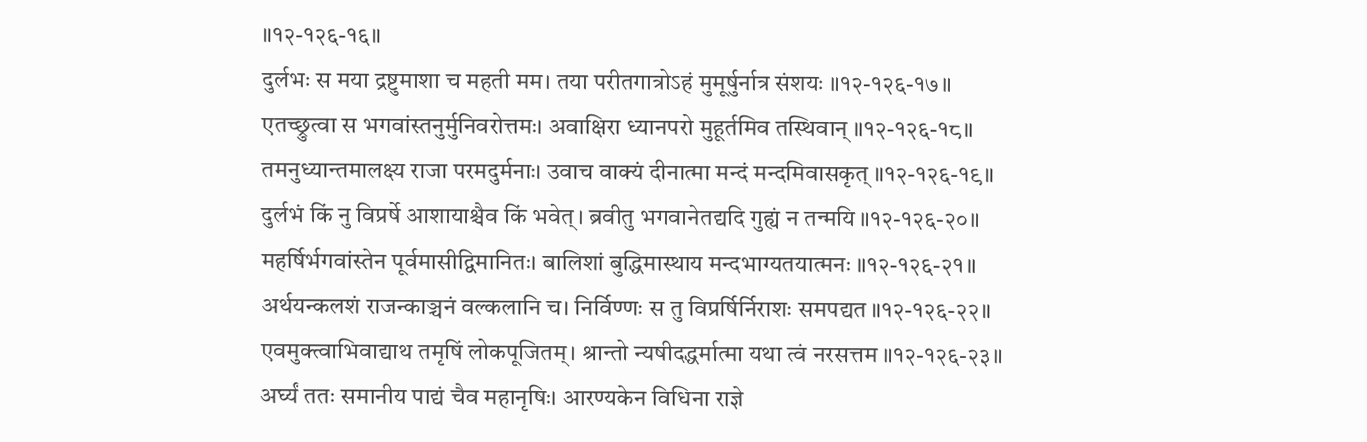॥१२-१२६-१६॥
दुर्लभः स मया द्रष्टुमाशा च महती मम। तया परीतगात्रोऽहं मुमूर्षुर्नात्र संशयः ॥१२-१२६-१७॥
एतच्छ्रुत्वा स भगवांस्तनुर्मुनिवरोत्तमः। अवाक्षिरा ध्यानपरो मुहूर्तमिव तस्थिवान् ॥१२-१२६-१८॥
तमनुध्यान्तमालक्ष्य राजा परमदुर्मनाः। उवाच वाक्यं दीनात्मा मन्दं मन्दमिवासकृत् ॥१२-१२६-१९॥
दुर्लभं किं नु विप्रर्षे आशायाश्चैव किं भवेत्। ब्रवीतु भगवानेतद्यदि गुह्यं न तन्मयि ॥१२-१२६-२०॥
महर्षिर्भगवांस्तेन पूर्वमासीद्विमानितः। बालिशां बुद्धिमास्थाय मन्दभाग्यतयात्मनः ॥१२-१२६-२१॥
अर्थयन्कलशं राजन्काञ्चनं वल्कलानि च। निर्विण्णः स तु विप्रर्षिर्निराशः समपद्यत ॥१२-१२६-२२॥
एवमुक्त्वाभिवाद्याथ तमृषिं लोकपूजितम्। श्रान्तो न्यषीदद्धर्मात्मा यथा त्वं नरसत्तम ॥१२-१२६-२३॥
अर्घ्यं ततः समानीय पाद्यं चैव महानृषिः। आरण्यकेन विधिना राज्ञे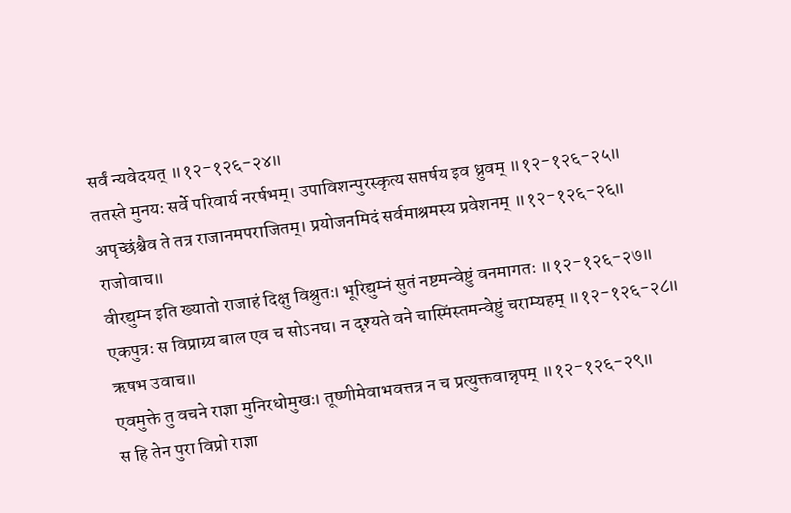सर्वं न्यवेदयत् ॥१२-१२६-२४॥
ततस्ते मुनयः सर्वे परिवार्य नरर्षभम्। उपाविशन्पुरस्कृत्य सप्तर्षय इव ध्रुवम् ॥१२-१२६-२५॥
अपृच्छंश्चैव ते तत्र राजानमपराजितम्। प्रयोजनमिदं सर्वमाश्रमस्य प्रवेशनम् ॥१२-१२६-२६॥
राजोवाच॥
वीरद्युम्न इति ख्यातो राजाहं दिक्षु विश्रुतः। भूरिद्युम्नं सुतं नष्टमन्वेष्टुं वनमागतः ॥१२-१२६-२७॥
एकपुत्रः स विप्राग्र्य बाल एव च सोऽनघ। न दृश्यते वने चास्मिंस्तमन्वेष्टुं चराम्यहम् ॥१२-१२६-२८॥
ऋषभ उवाच॥
एवमुक्ते तु वचने राज्ञा मुनिरधोमुखः। तूष्णीमेवाभवत्तत्र न च प्रत्युक्तवान्नृपम् ॥१२-१२६-२९॥
स हि तेन पुरा विप्रो राज्ञा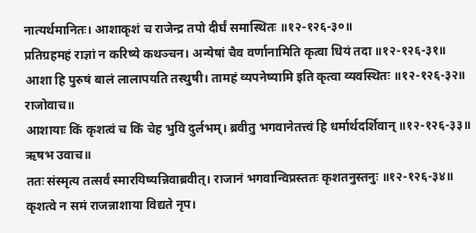नात्यर्थमानितः। आशाकृशं च राजेन्द्र तपो दीर्घं समास्थितः ॥१२-१२६-३०॥
प्रतिग्रहमहं राज्ञां न करिष्ये कथञ्चन। अन्येषां चैव वर्णानामिति कृत्वा धियं तदा ॥१२-१२६-३१॥
आशा हि पुरुषं बालं लालापयति तस्थुषी। तामहं व्यपनेष्यामि इति कृत्वा व्यवस्थितः ॥१२-१२६-३२॥
राजोवाच॥
आशायाः किं कृशत्वं च किं चेह भुवि दुर्लभम्। ब्रवीतु भगवानेतत्त्वं हि धर्मार्थदर्शिवान् ॥१२-१२६-३३॥
ऋषभ उवाच॥
ततः संस्मृत्य तत्सर्वं स्मारयिष्यन्निवाब्रवीत्। राजानं भगवान्विप्रस्ततः कृशतनुस्तनुः ॥१२-१२६-३४॥
कृशत्वे न समं राजन्नाशाया विद्यते नृप।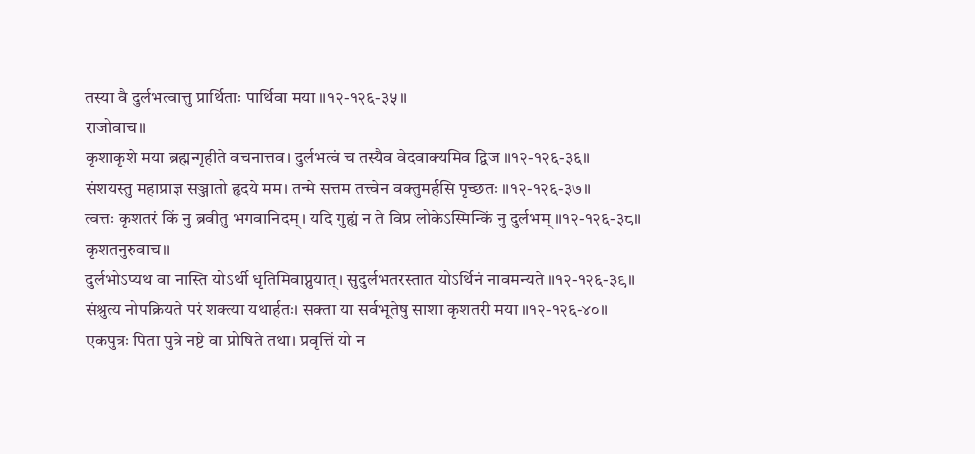तस्या वै दुर्लभत्वात्तु प्रार्थिताः पार्थिवा मया ॥१२-१२६-३५॥
राजोवाच॥
कृशाकृशे मया ब्रह्मन्गृहीते वचनात्तव। दुर्लभत्वं च तस्यैव वेदवाक्यमिव द्विज ॥१२-१२६-३६॥
संशयस्तु महाप्राज्ञ सञ्जातो हृदये मम। तन्मे सत्तम तत्त्वेन वक्तुमर्हसि पृच्छतः ॥१२-१२६-३७॥
त्वत्तः कृशतरं किं नु ब्रवीतु भगवानिदम्। यदि गुह्यं न ते विप्र लोकेऽस्मिन्किं नु दुर्लभम् ॥१२-१२६-३८॥
कृशतनुरुवाच॥
दुर्लभोऽप्यथ वा नास्ति योऽर्थी धृतिमिवाप्नुयात्। सुदुर्लभतरस्तात योऽर्थिनं नावमन्यते ॥१२-१२६-३९॥
संश्रुत्य नोपक्रियते परं शक्त्या यथार्हतः। सक्ता या सर्वभूतेषु साशा कृशतरी मया ॥१२-१२६-४०॥
एकपुत्रः पिता पुत्रे नष्टे वा प्रोषिते तथा। प्रवृत्तिं यो न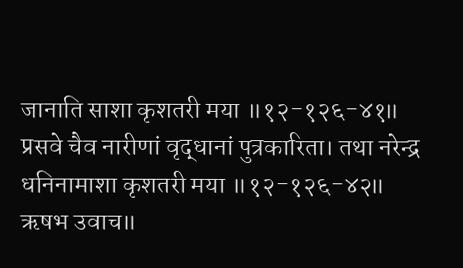जानाति साशा कृशतरी मया ॥१२-१२६-४१॥
प्रसवे चैव नारीणां वृद्धानां पुत्रकारिता। तथा नरेन्द्र धनिनामाशा कृशतरी मया ॥१२-१२६-४२॥
ऋषभ उवाच॥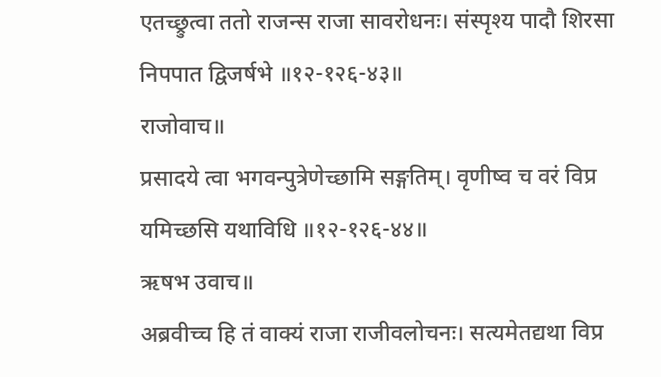एतच्छ्रुत्वा ततो राजन्स राजा सावरोधनः। संस्पृश्य पादौ शिरसा निपपात द्विजर्षभे ॥१२-१२६-४३॥
राजोवाच॥
प्रसादये त्वा भगवन्पुत्रेणेच्छामि सङ्गतिम्। वृणीष्व च वरं विप्र यमिच्छसि यथाविधि ॥१२-१२६-४४॥
ऋषभ उवाच॥
अब्रवीच्च हि तं वाक्यं राजा राजीवलोचनः। सत्यमेतद्यथा विप्र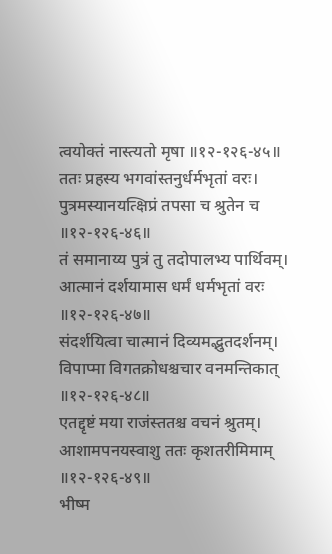त्वयोक्तं नास्त्यतो मृषा ॥१२-१२६-४५॥
ततः प्रहस्य भगवांस्तनुर्धर्मभृतां वरः। पुत्रमस्यानयत्क्षिप्रं तपसा च श्रुतेन च ॥१२-१२६-४६॥
तं समानाय्य पुत्रं तु तदोपालभ्य पार्थिवम्। आत्मानं दर्शयामास धर्मं धर्मभृतां वरः ॥१२-१२६-४७॥
संदर्शयित्वा चात्मानं दिव्यमद्भुतदर्शनम्। विपाप्मा विगतक्रोधश्चचार वनमन्तिकात् ॥१२-१२६-४८॥
एतद्दृष्टं मया राजंस्ततश्च वचनं श्रुतम्। आशामपनयस्वाशु ततः कृशतरीमिमाम् ॥१२-१२६-४९॥
भीष्म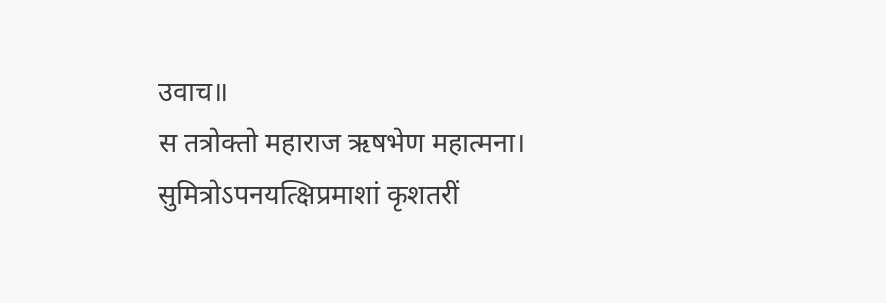उवाच॥
स तत्रोक्तो महाराज ऋषभेण महात्मना। सुमित्रोऽपनयत्क्षिप्रमाशां कृशतरीं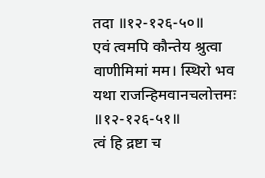तदा ॥१२-१२६-५०॥
एवं त्वमपि कौन्तेय श्रुत्वा वाणीमिमां मम। स्थिरो भव यथा राजन्हिमवानचलोत्तमः ॥१२-१२६-५१॥
त्वं हि द्रष्टा च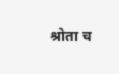श्रोता च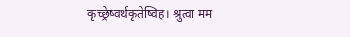कृच्छ्रेष्वर्थकृतेष्विह। श्रुत्वा मम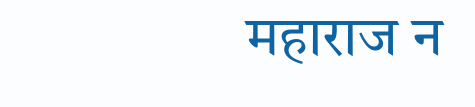महाराज न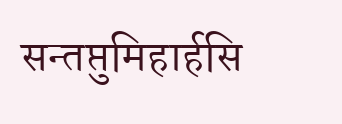सन्तप्तुमिहार्हसि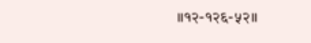॥१२-१२६-५२॥